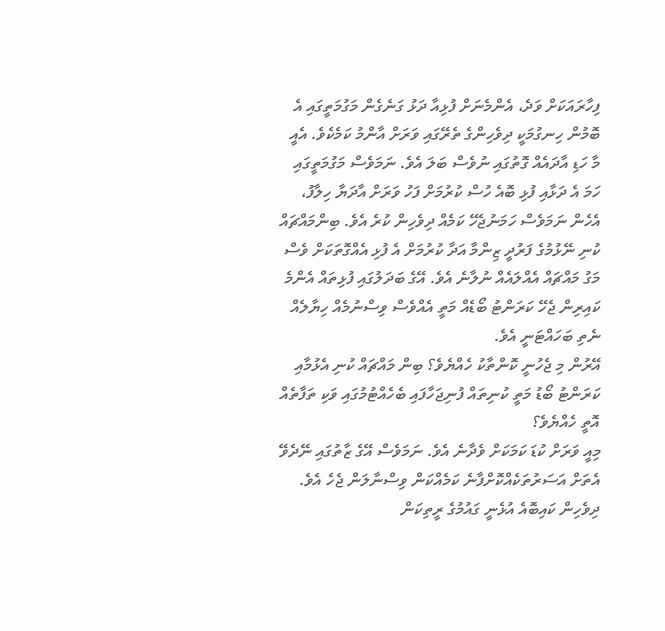ފިހާރައަކަށް ވަދެ، އެންމެނަށް ފުޅިއާ ދަޅު ގަނެގެން މަގުމަތީގައި އެ ބޮމުން ހިނގުމަކީ ދިވެހިންގެ ތެރޭގައި ވަރަށް އާންމު ކަމެކެވެ. އެއީ މާ ހަޑި އާދައެއް ގޮތުގައި ނުވެސް ބަލަ އެވެ. ނަމަވެސް މަގުމަތީގައި ހަމަ އެ ދަޅާއި ފުޅި ބޮއެ ހުސް ކުރުމަށް ފަހު ވަރަށް އާދަޔާ ހިލާފު، އެހެން ނަމަވެސް ހަމަނުޖެހޭ ކަމެއް ދިވެހިން ކުރެ އެވެ. ބިންމައްޗައް ކުނި ނޭޅުމުގެ ފަރުދީ ޒިންމާ އަދާ ކުރުމަށް އެ ފުޅި އެއްގޮތަކަށް ވެސް މަގު މައްޗައް އެއްލައެއް ނުލާނެ އެވެ. އޭގެ ބަދަލުގައި ފުޅިތައް އެންމެ ކައިރިން ޖެހޭ ކަރަންޓު ބޯޑެއް މަތީ އެއްވެސް ވިސްނުމެއް ހިޔާލެއް ނެތި ބަހައްޓަނީ އެވެ.
އޭރުން މި ޖެހުނީ ކޮންތާކު ހެއްޔެވެ؟ ބިން މައްޗައް ކުނި އެޅުމާއި ކަރަންޓު ބޯޑު މަތީ ކުނިތައް ފުނިޖަހާފައި ބެހެއްޓުމުގައި ވަކި ތަފާތެއް އޮތީ ހެއްޔެވެ؟
މިއީ ވަރަށް ކުޑަ ކަމަކަށް ވެދާނެ އެވެ. ނަމަވެސް އޭގެ ޒާތުގައި ނޭދެވޭ އެތަށް އަސަރުތަކެއްކޮށްފާނެ ކަމެއްކަން ވިސްނާލަން ޖެހެ އެވެ. ދިވެހިން ކައިބޮއެ އުޅެނީ ގައުމުގެ ރީތިކަން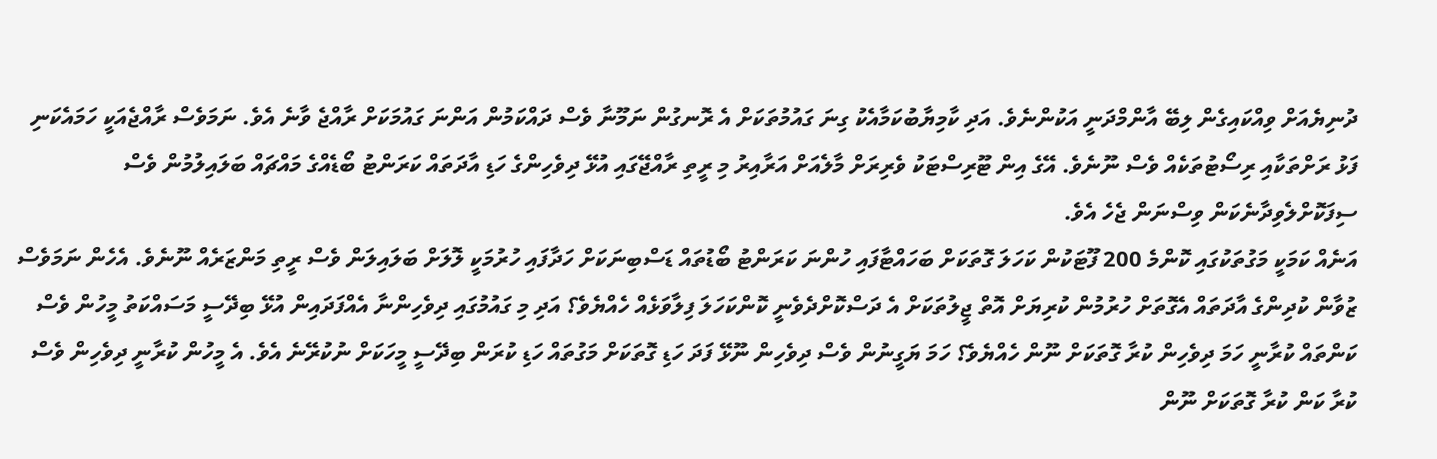ދުނިޔެއަށް ވިއްކައިގެން ލިބޭ އާންމްދަނީ އަކުންނެވެ. އަދި ކާމިޔާބުކަމާއެކު ގިނަ ގައުމުތަކަށް އެ ރޮނގުން ނަމޫނާ ވެސް ދައްކަމުން އަންނަ ގައުމަކަށް ރާއްޖެ ވާނެ އެވެ. ނަމަވެސް ރާއްޖެއަކީ ހަމައެކަނި ފަޅު ރަށްތަކާއި ރިސޯޓުތަކެއް ވެސް ނޫނެވެ. އޭގެ އިން ޓޫރިސްޓަކު ވެރިރަށް މާލެއަށް އަރާއިރު މި ރީތި ރާއްޖޭގައި އުޅޭ ދިވެހިންގެ ހަޑި އާދަތައް ކަރަންޓު ބޯޑެއްގެ މައްޗައް ބަލައިލުމުން ވެސް ސިފަކޮށްލެވިދާނެކަން ވިސްނަން ޖެހެ އެވެ.
އަނެއް ކަމަކީ މަގުތަކުގައި ކޮންމެ 200 ފޫޓަކުން ކަހަލަ ގޮތަކަށް ބަހައްޓާފައި ހުންނަ ކަރަންޓު ބޯޑުތައް ޑަސްބިނަކަށް ހަދާފައި ހުރުމަކީ ލޮލަށް ބަލައިލަން ވެސް ރީތި މަންޒަރެއް ނޫނެވެ. އެހެން ނަމަވެސް ޒުވާން ކުދިންގެ އާދަތައް އެގޮތަށް ހުރުމުން ކުރިޔަށް އޮތް ޖީލުތަކަށް އެ ދަސްކޮށްދެވެނީ ކޮންކަހަލަ ފިލާވަޅެއް ހެއްޔެވެ؟ އަދި މި ގައުމުގައި ދިވެހިންނާ އެއްފަދައިން އުޅޭ ބިދޭސީ މަސައްކަތު މީހުން ވެސް ކަންތައް ކުރާނީ ހަމަ ދިވެހިން ކުރާ ގޮތަކަށް ނޫން ހެއްޔެވެ؟ ހަމަ ޔަގީނުން ވެސް ދިވެހިން ނޫޅޭ ފަދަ ހަޑި ގޮތަކަށް މަގުތައް ހަޑި ކުރަން ބިދޭސީ މީހަކަށް ނުކުރޭނެ އެވެ. އެ މީހުން ކުރާނީ ދިވެހިން ވެސް ކުރާ ކަން ކުރާ ގޮތަކަށް ނޫން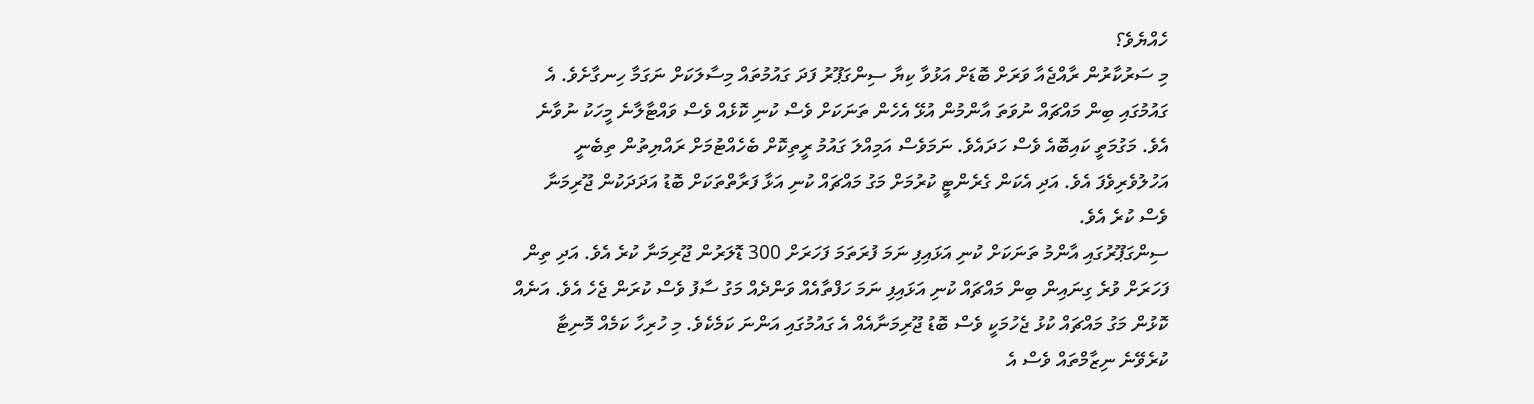ހެއްޔެވެ؟
މި ސަރުކާރުން ރާއްޖެއާ ވަރަށް ބޮޑަށް އަޅުވާ ކިޔާ ސިންގަޕޫރު ފަދަ ގައުމުތައް މިސާލަކަށް ނަގަމާ ހިނގާށެވެ. އެ ގައުމުގައި ބިން މައްޗައް ނުވަތަ އާންމުން އުޅޭ އެހެން ތަނަކަށް ވެސް ކުނި ކޮޅެއް ވެސް ވައްޓާލާނެ މީހަކު ނުވާނެ އެވެ. މަގުމަތީ ކައިބޮއެ ވެސް ހަދައެވެ. ނަމަވެސް އަމިއްލަ ގައުމު ރީތިކޮށް ބެހެއްޓުމަށް ރައްޔިތުން ތިބެނީ އަހުލުވެރިވެފަ އެވެ. އަދި އެކަން ގެރެންޓީ ކުރުމަށް މަގު މައްޗައް ކުނި އަޅާ ފަރާތްތަކަށް ބޮޑު އަދަދަކުން ޖޫރިމަނާ ވެސް ކުރެ އެވެ.
ސިންގަޕޫރުގައި އާންމު ތަނަކަށް ކުނި އަޅައިފި ނަމަ ފުރަތަމަ ފަހަރަށް 300 ޑޮލަރުން ޖޫރިމަނާ ކުރެ އެވެ. އަދި ތިން ފަހަރަށް ވުރެ ގިނައިން ބިން މައްޗައް ކުނި އަޅައިފި ނަމަ ހަފްތާއެއް ވަންދެއް މަގު ސާފު ވެސް ކުރަން ޖެހެ އެވެ. އަނެއް ކޮޅުން މަގު މައްޗައް ކުޅު ޖެހުމަކީ ވެސް ބޮޑު ޖޫރިމަނާއެއް އެ ގައުމުގައި އަންނަ ކަމެކެވެ. މި ހުރިހާ ކަމެއް މޮނިޓާ ކުރެވޭނެ ނިޒާމްތައް ވެސް އެ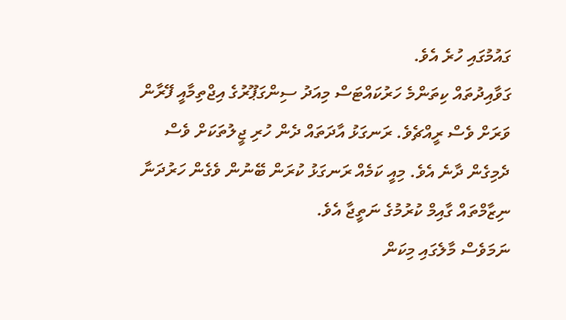ގައުމުގައި ހުރެ އެވެ.
ގަވާއިދުތައް ކިތަންމެ ހަރުކައްޓަސް މިއަދު ސިންގަޕޫރުގެ އިޖްތިމާއީ ފޭރާން ވަރަށް ވެސް ރީއްޗެވެ. ރަނގަޅު އާދަތައް ދެން ހުރި ޖީލުތަކަށް ވެސް ދެމިގެން ދާނެ އެވެ. މިއީ ކަމެއް ރަނގަޅު ކުރަން ބޭނުން ވެގެން ހަރުދަނާ ނިޒާމްތައް ގާއިމް ކުރުމުގެ ނަތީޖާ އެވެ.
ނަމަވެސް މާލެގައި މިކަން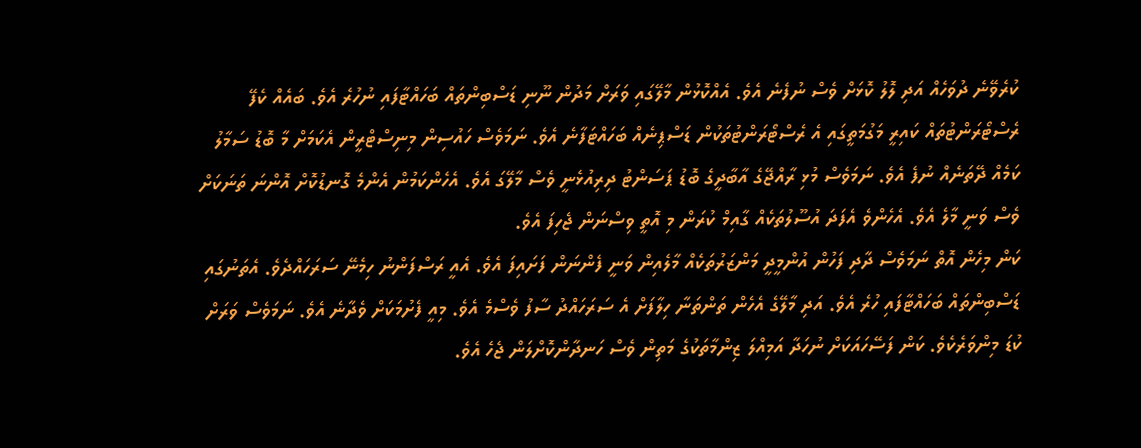ކުރެވޭނެ ދުވަހެއް އަދި ލޮލު ކޮޅަށް ވެސް ނުފެނެ އެވެ. އެއްކޮޅުން މާލޭގައި ވަރަށް މަދުން ނޫނި ޑަސްބިންތައް ބަހައްޓާފައި ނުހުރެ އެވެ. ބައެއް ކެފޭ ރެސްޓޯރަންޓުތައް ކައިރީ މަގުމަތީގައި އެ ރެސްޓޯރަންޓުތަކުން ޑަސްޕިނެއް ބަހައްޓަފާނެ އެވެ. ނަމަވެސް ހައުސިން މިނިސްޓްރީން އެކަމަށް މާ ބޮޑު ސަމާލު ކަމެއް ދޭތަނެއް ނުފެ އެވެ. ނަމަވެސް މުޅި ރާއްޖޭގެ އާބާދީގެ ބޮޑު ޕަސަންޓު ދިރިއުޅެނީ ވެސް މާލޭގަ އެވެ. އެހެންކަމުން އެންމެ ގޮނޑުކޮށް އޮންނަ ތަނަކަށް ވެސް ވަނީ މާލެ އެވެ. އެހެންވެ އެފަދަ އުސޫލުތަކެއް ގާއިމް ކުރަން މި އޮތީ ވިސްނަން ޖެހިފަ އެވެ.
ކަން މިހެން އޮތް ނަމަވެސް ދާދި ފަހުން އުންމީދީ މަންޒަރުތަކެއް މާލެއިން ވަނީ ފެންނަން ފަށައިފަ އެވެ. އެއީ ރަސްފަންނު ހިމެނޭ ސަރަހައްދެވެ. އެތަނުގައި ޑަސްބިންތައް ބަހައްޓާފައި ހުރެ އެވެ. އަދި މާލޭގެ އެހެން ތަންތަނާ ހިލާފަށް އެ ސަރަހައްދު ސާފު ވެސްމެ އެވެ. މިއީ ފެށުމަކަށް ވެދާނެ އެވެ. ނަމަވެސް ވަރަށް ކުޑަ މިންވަރެކެވެ. ކަން ފަސޭހައަކަށް ނުހަދާ އަމިއްލަ ޒިންމާތަކުގެ މަތިން ވެސް ހަނދާންކޮށްލަން ޖެހެ އެވެ.